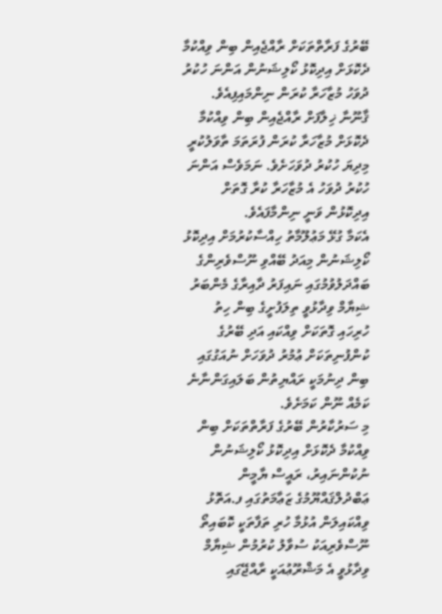ބޭރުގެ ފަރާތްތަކަށް ރާއްޖެއިން ބިން ވިއްކުމާ ދެކޮޅަށް އިދިކޮޅު ކޯލިޝަނުން އަންނަ ހުކުރު ދުވަހު މުޒާހަރާ ކުރަން ނިންމައިފިއެވެ.
ޤާނޫނާ ޚިލާފަށް ރާއްޖެއިން ބިން ވިއްކުމާ ދެކޮޅަށް މުޒާހަރާ ކުރަން ފުރަތަމަ ތާވަލުކުރީ މިދިޔަ ހުކުރު ދުވަހަށެވެ. ނަމަވެސް އަންނަ ހުކުރު ދުވަހު އެ މުޒާހަރާ ކުރާ ގޮތަށް އިދިކޮޅުން ވަނީ ނިންމާފައެވެ.
އެކަމާ ގުޅޭ މަޢުލޫމާތު ހިއްސާކުރުމަށް އިދިކޮޅު ކޯލިޝަނުން މިއަދު ބޭއްވި ނޫސްވެރިންގެ ބައްދަލުވުމުގައި ނައިފަރު ދާއިރާގެ މެންބަރު ޝިޔާމް ވިދާޅުވީ ތިލަފުށީގެ ބިން ހިތު ހުރިހައި ގޮތަކަށް ވިއްކައި އަދި ބޭރުގެ ކުންފުނިތަކަށް ޢުމުރު ދުވަހަށް ނުއަގުގައި ބިން ދިނުމަކީ ރައްޔިތުން ބަލައިގަންނާނެ ކަމެއް ނޫން ކަމަށެވެ.
މި ސަރުކާރުން ބޭރުގެ ފަރާތްތަކަށް ބިން ވިއްކުމާ ދެކޮޅަށް އިދިކޮޅު ކޯލިޝަނުން ނުކުންނައިރު، ރައީސް ޔާމީން ޢަބްދުލްޤައްޔޫމުގެ ޒަޢާމަތުގައި ފ.އަތޮޅު ވިއްކައިލަން އުޅުމާ ހުރި ތަފާތަކީ ކޮބައިތޯ ނޫސްވެރިއަކު ސުވާލު ކުރުމުން ޝިޔާމް ވިދާޅުވީ އެ މަޝްރޫޢުއަކީ ރާއްޖޭގައި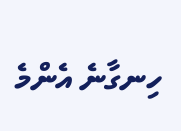ހިނގާނެ އެންމެ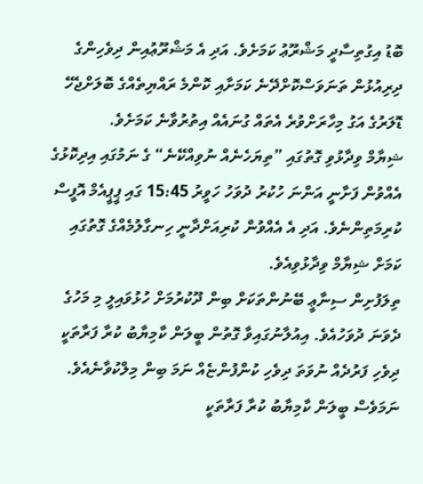ބޮޑު އިގުތިސާދީ މަޝްރޫޢު ކަމަށެވެ. އަދި އެ މަޝްރޫޢުއިން ދިވެހިންގެ ދިރިއުޅުން ތަނަވަސްކޮށްދޭނެ ކަމަށާއި ކޮންމެ ރައްޔިތެއްގެ ބޮލަށްޖެހޭ ޑޮލަރުގެ އަގު މިހާރަށްވުރެ އެތައް ގުނައެއް އިތުރުވާނެ ކަމަށެވެ.
ޝިޔާމް ވިދާޅުވި ގޮތުގައި ”ތިޔަހެނެއް ނުވިއްކޭނެ“ ގެ ނަމުގައި އިދިކޮޅުގެ އެއްވުން ފަށާނީ އަންނަ ހުކުރު ދުވަހު ހަވީރު 15:45 ގައި ޕީޕީއެމް އޮފީސް ކުރިމަތިންނެވެ. އަދި އެ އެއްވުން ކުރިއަށްދާނީ ހިނގާލުމެއްގެ ގޮތުގައި ކަމަށް ޝިޔާމް ވިދާޅުވިއެވެ.
ތިލަފުށިން ސިނާޢީ ބޭނުންތަކަށް ބިން ދޫކުރުމަށް ހުޅުވައިލީ މި މަހުގެ ދެވަނަ ދުވަހުއެވެ. އިއުލާނުގައިވާ ގޮތުން ބީލަން ކާމިޔާބު ކުރާ ފަރާތަކީ ދިވެހި ފަރުދެއް ނުވަތަ ދިވެހި ކުންފުންޏެއް ނަމަ ބިން މިލްކުވާނެއެވެ. ނަމަވެސް ބީލަން ކާމިޔާބު ކުރާ ފަރާތަކީ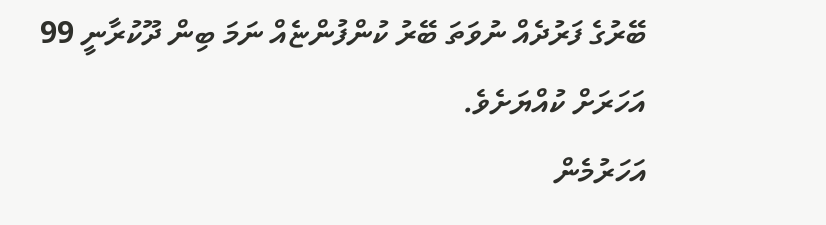ބޭރުގެ ފަރުދެއް ނުވަތަ ބޭރު ކުންފުންޏެއް ނަމަ ބިން ދޫކުރާނީ 99 އަހަރަށް ކުއްޔަށެވެ.
އަހަރުމެން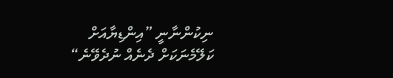ނިކުންނާނީ ”އިންޑިޔާއަށް ކަލޭމެނަކަށް ދެނެއް ނުދެވޭނެ“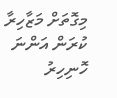މިގޮތަށް މަޒާހިރާ ކުރަން އަންނަ ހޮނިހިރު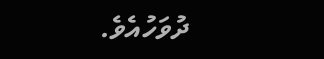ދުވަހުއެވެ.